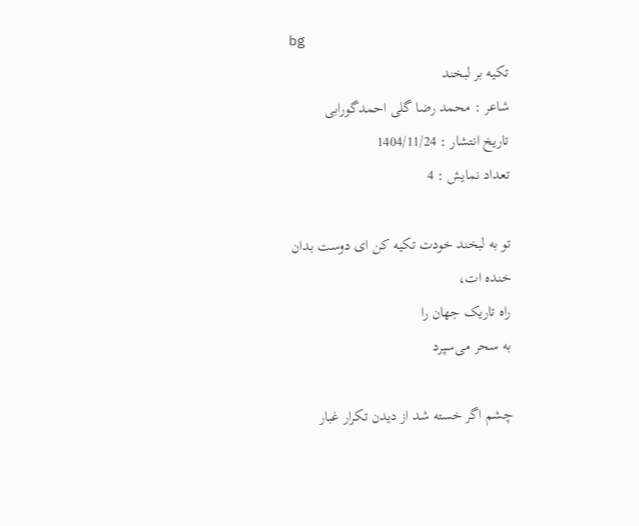bg
تکیه بر لبخند
شاعر : محمد رضا گلی احمدگورابی
تاریخ انتشار : 1404/11/24
تعداد نمایش : 4

تو به لبخند خودت تکیه کن ای دوست بدان
خنده ات،
راه تاریک جهان را
به سحر می‌سپرد

چشم اگر خسته شد از دیدن تکرار غبار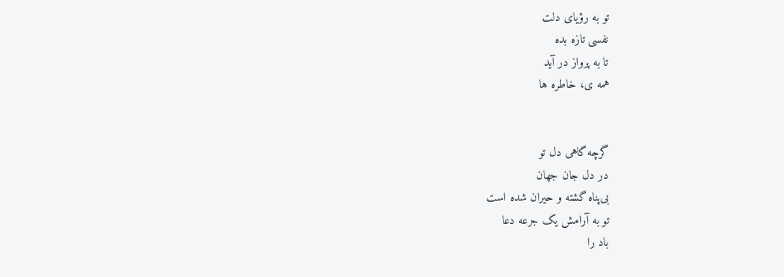تو به رؤیای دلت
نفسی تازه بده
تا به پرواز در آید
همه ی، خاطره ها


گرچه گاهی دل تو
در دل جان جهان
بی‌پناه گشته و حیران شده است
تو به آرامش یک جرعه دعا
باد را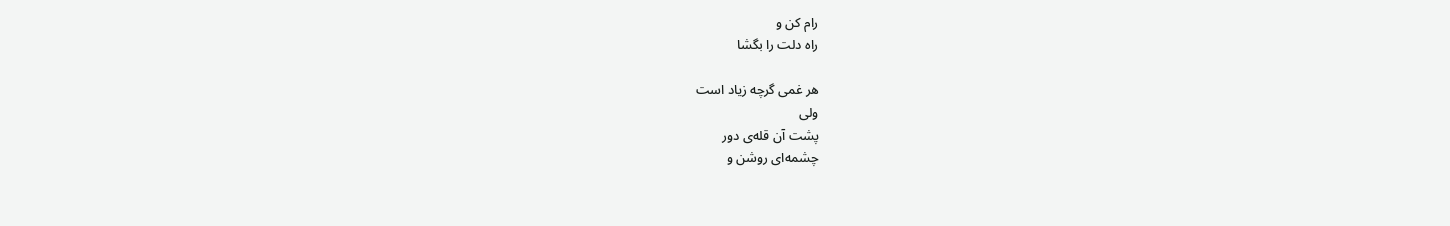رام کن و
راه دلت را بگشا

هر غمی گرچه زیاد است
ولی
پشت آن قله‌ی دور
چشمه‌ای روشن و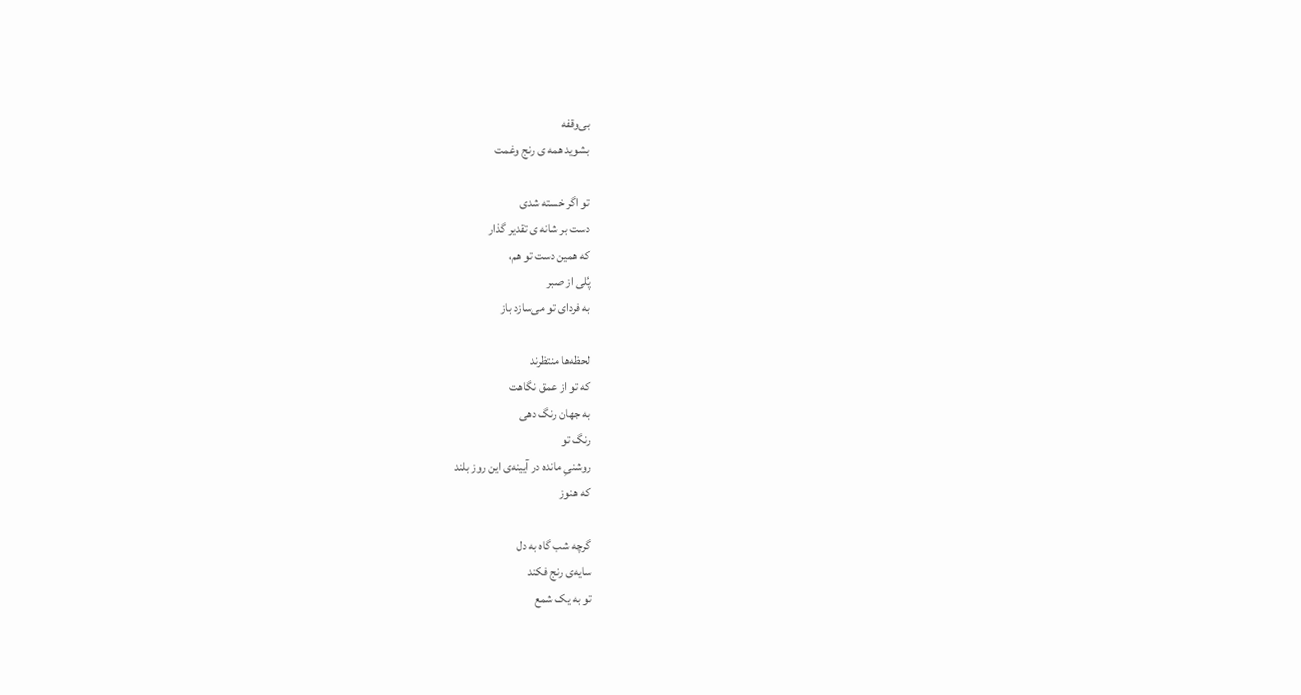بی‌وقفه
بشوید همه ی رنج وغمت

تو اگر خسته شدی
دست بر شانه‌ ی تقدیر گذار
که همین دست تو هم،
پُلی از صبر
به فردای تو می‌سازد باز

لحظه‌ها منتظرند
که تو از عمق نگاهت
به جهان رنگ دهی
رنگ تو
روشنیِ مانده در آیینه‌ی این روز بلند
که هنوز

گرچه شب گاه به دل
سایه‌ی رنج فکند
تو به یک شمع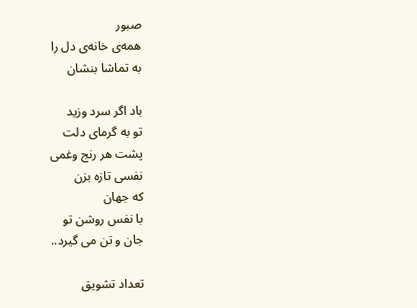صبور
همه‌ی خانه‌ی دل را
به تماشا بنشان

باد اگر سرد وزید
تو به گرمای دلت
پشت هر رنج وغمی
نفسی تازه بزن
که جهان
با نفس روشن تو
جان و تن می گیرد..

تعداد تشویق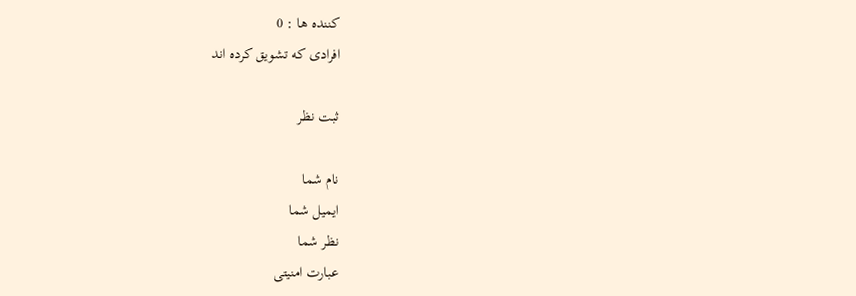کننده ها : 0
افرادی که تشویق کرده اند

ثبت نظر

نام شما
ایمیل شما
نظر شما
عبارت امنیتی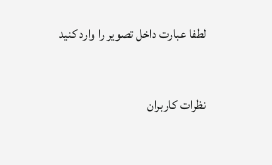لطفا عبارت داخل تصویر را وارد کنید


نظرات کاربران